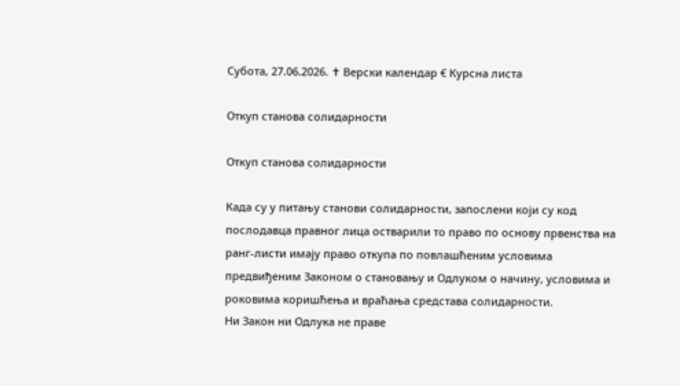Субота, 27.06.2026. ✝ Верски календар € Курсна листа

Откуп станова солидарности

Откуп станова солидарности

Када су у питању станови солидарности, запослени који су код послодавца правног лица остварили то право по основу првенства на ранг-листи имају право откупа по повлашћеним условима предвиђеним Законом о становању и Одлуком о начину, условима и роковима коришћења и враћања средстава солидарности.
Ни Закон ни Одлука не праве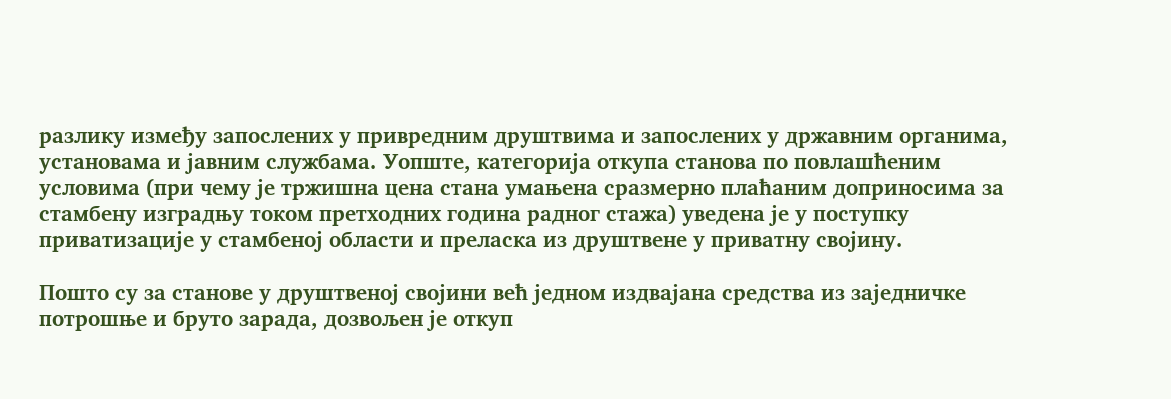разлику између запослених у привредним друштвима и запослених у државним органима, установама и јавним службама. Уопште, категорија откупа станова по повлашћеним условима (при чему је тржишна цена стана умањена сразмерно плаћаним доприносима за стамбену изградњу током претходних година радног стажа) уведена је у поступку приватизације у стамбеној области и преласка из друштвене у приватну својину.

Пошто су за станове у друштвеној својини већ једном издвајана средства из заједничке потрошње и бруто зарада, дозвољен је откуп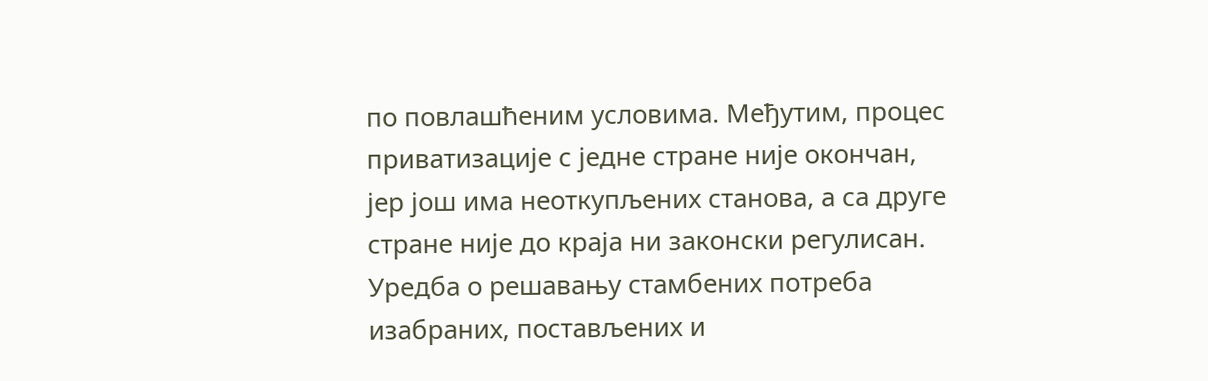по повлашћеним условима. Међутим, процес приватизације с једне стране није окончан, јер још има неоткупљених станова, а са друге стране није до краја ни законски регулисан. Уредба о решавању стамбених потреба изабраних, постављених и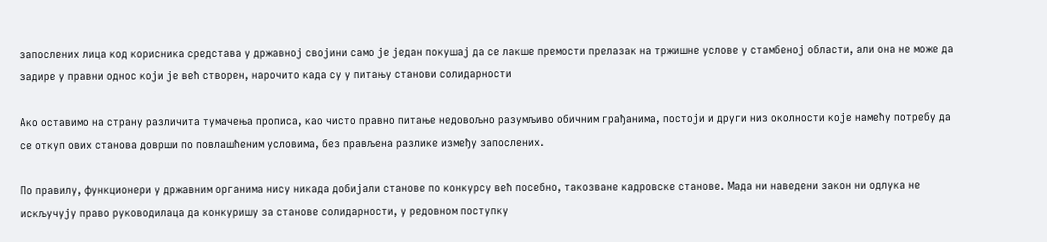запослених лица код корисника средстава у државној својини само је један покушај да се лакше премости прелазак на тржишне услове у стамбеној области, али она не може да задире у правни однос који је већ створен, нарочито када су у питању станови солидарности

Ако оставимо на страну различита тумачења прописа, као чисто правно питање недовољно разумљиво обичним грађанима, постоји и други низ околности које намећу потребу да се откуп ових станова доврши по повлашћеним условима, без прављена разлике између запослених.

По правилу, функционери у државним органима нису никада добијали станове по конкурсу већ посебно, такозване кадровске станове. Мада ни наведени закон ни одлука не искључују право руководилаца да конкуришу за станове солидарности, у редовном поступку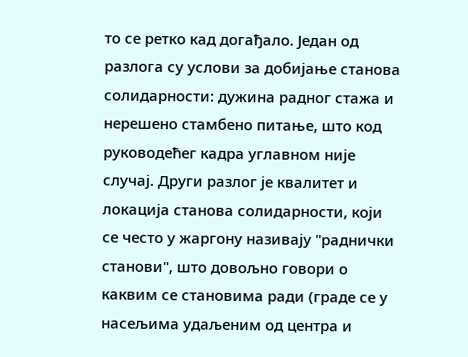то се ретко кад догађало. Један од разлога су услови за добијање станова солидарности: дужина радног стажа и нерешено стамбено питање, што код руководећег кадра углавном није случај. Други разлог је квалитет и локација станова солидарности, који се често у жаргону називају "раднички станови", што довољно говори о каквим се становима ради (граде се у насељима удаљеним од центра и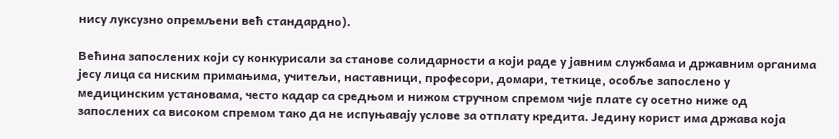нису луксузно опремљени већ стандардно).

Већина запослених који су конкурисали за станове солидарности а који раде у јавним службама и државним органима јесу лица са ниским примањима, учитељи, наставници, професори, домари, теткице, особље запослено у медицинским установама, често кадар са средњом и нижом стручном спремом чије плате су осетно ниже од запослених са високом спремом тако да не испуњавају услове за отплату кредита. Једину корист има држава која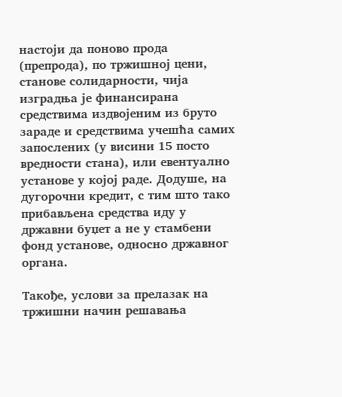настоји да поново прода (препрода), по тржишној цени, станове солидарности, чија изградња је финансирана средствима издвојеним из бруто зараде и средствима учешћа самих запослених (у висини 15 посто вредности стана), или евентуално установе у којој раде. Додуше, на дугорочни кредит, с тим што тако прибављена средства иду у државни буџет а не у стамбени фонд установе, односно државног органа.

Такође, услови за прелазак на тржишни начин решавања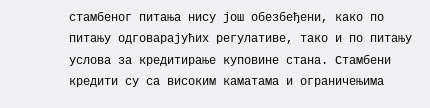стамбеног питања нису још обезбеђени, како по питању одговарајућих регулативе, тако и по питању услова за кредитирање куповине стана. Стамбени кредити су са високим каматама и ограничењима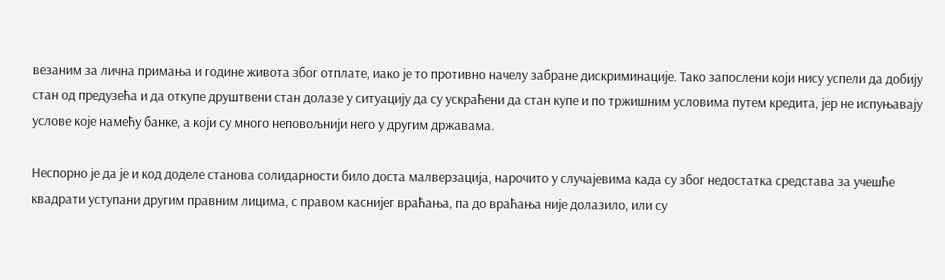везаним за лична примања и године живота због отплате, иако је то противно начелу забране дискриминације. Тако запослени који нису успели да добију стан од предузећа и да откупе друштвени стан долазе у ситуацију да су ускраћени да стан купе и по тржишним условима путем кредита, јер не испуњавају услове које намећу банке, а који су много неповољнији него у другим државама.

Неспорно је да је и код доделе станова солидарности било доста малверзација, нарочито у случајевима када су због недостатка средстава за учешће квадрати уступани другим правним лицима, с правом каснијег враћања, па до враћања није долазило, или су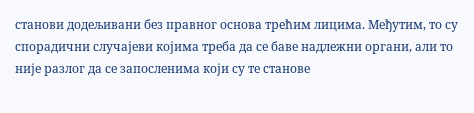станови додељивани без правног основа трећим лицима. Међутим, то су спорадични случајеви којима треба да се баве надлежни органи, али то није разлог да се запосленима који су те станове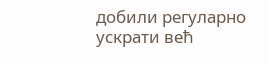добили регуларно ускрати већ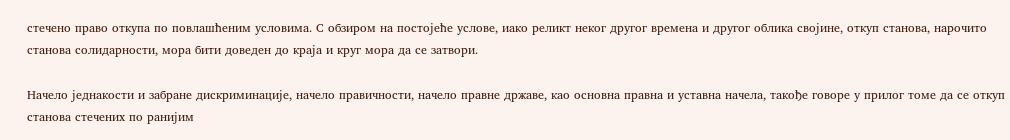стечено право откупа по повлашћеним условима. С обзиром на постојеће услове, иако реликт неког другог времена и другог облика својине, откуп станова, нарочито станова солидарности, мора бити доведен до краја и круг мора да се затвори.

Начело једнакости и забране дискриминације, начело правичности, начело правне државе, као основна правна и уставна начела, такође говоре у прилог томе да се откуп станова стечених по ранијим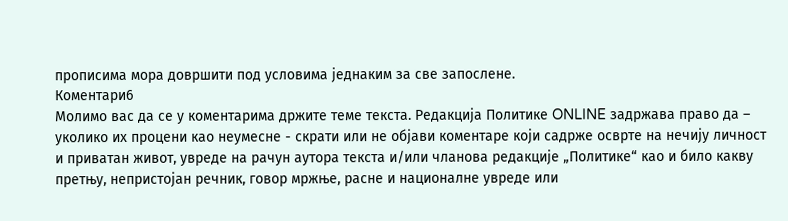прописима мора довршити под условима једнаким за све запослене.
Коментари6
Молимо вас да се у коментарима држите теме текста. Редакција Политике ONLINE задржава право да – уколико их процени као неумесне - скрати или не објави коментаре који садрже осврте на нечију личност и приватан живот, увреде на рачун аутора текста и/или чланова редакције „Политике“ као и било какву претњу, непристојан речник, говор мржње, расне и националне увреде или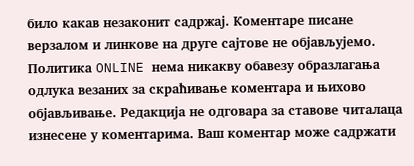било какав незаконит садржај. Коментаре писане верзалом и линкове на друге сајтове не објављујемо. Политика ONLINE нема никакву обавезу образлагања одлука везаних за скраћивање коментара и њихово објављивање. Редакција не одговара за ставове читалаца изнесене у коментарима. Ваш коментар може садржати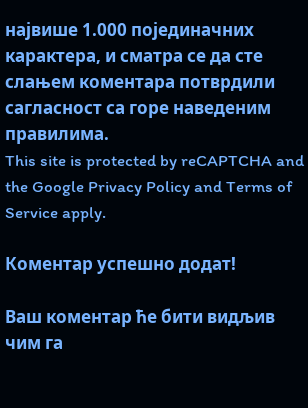највише 1.000 појединачних карактера, и сматра се да сте слањем коментара потврдили сагласност са горе наведеним правилима.
This site is protected by reCAPTCHA and the Google Privacy Policy and Terms of Service apply.

Комeнтар успeшно додат!

Ваш комeнтар ћe бити видљив чим га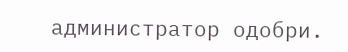администратор одобри.